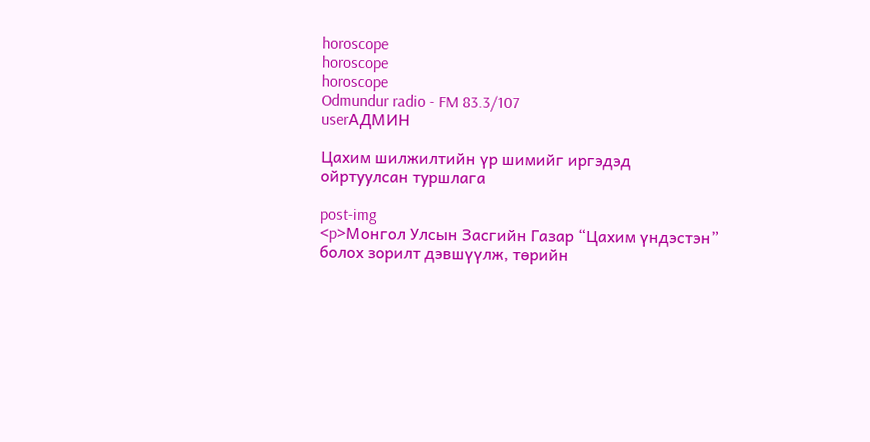horoscope
horoscope
horoscope
Odmundur radio - FM 83.3/107
userАДМИН

Цахим шилжилтийн үр шимийг иргэдэд ойртуулсан туршлага

post-img
<p>Монгол Улсын Засгийн Газар “Цахим үндэстэн” болох зорилт дэвшүүлж, төрийн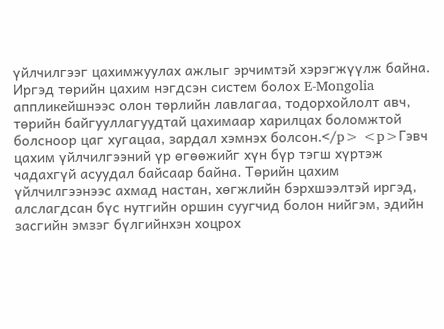үйлчилгээг цахимжуулах ажлыг эрчимтэй хэрэгжүүлж байна. Иргэд төрийн цахим нэгдсэн систем болох E-Mongolia  аппликейшнээс олон төрлийн лавлагаа, тодорхойлолт авч, төрийн байгууллагуудтай цахимаар харилцах боломжтой болсноор цаг хугацаа, зардал хэмнэх болсон.</p> <p>Гэвч цахим үйлчилгээний үр өгөөжийг хүн бүр тэгш хүртэж чадахгүй асуудал байсаар байна. Төрийн цахим үйлчилгээнээс ахмад настан, хөгжлийн бэрхшээлтэй иргэд, алслагдсан бүс нутгийн оршин суугчид болон нийгэм, эдийн засгийн эмзэг бүлгийнхэн хоцрох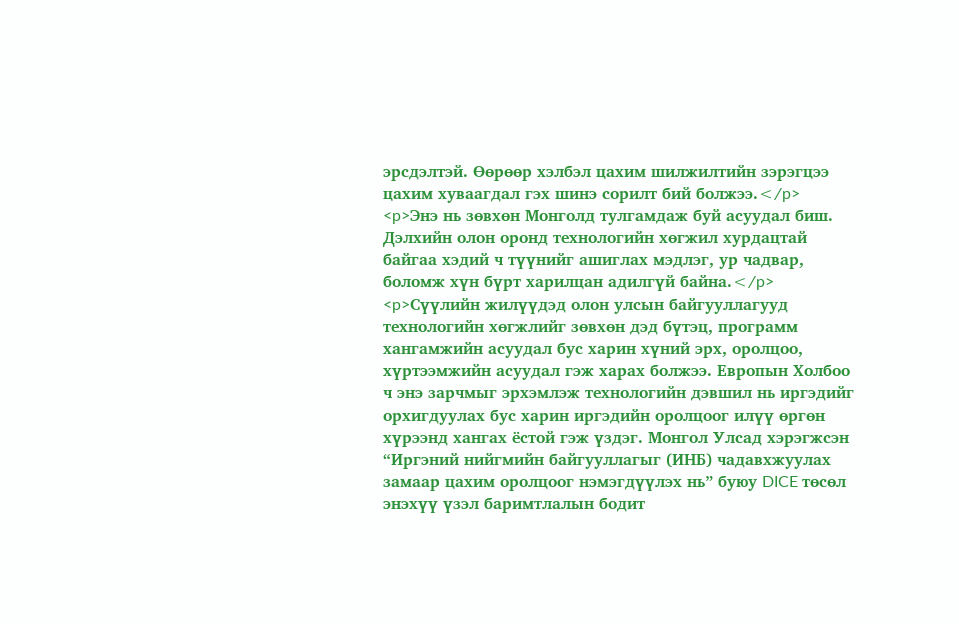эрсдэлтэй. Өөрөөр хэлбэл цахим шилжилтийн зэрэгцээ цахим хуваагдал гэх шинэ сорилт бий болжээ.</p> <p>Энэ нь зөвхөн Монголд тулгамдаж буй асуудал биш. Дэлхийн олон оронд технологийн хөгжил хурдацтай байгаа хэдий ч түүнийг ашиглах мэдлэг, ур чадвар, боломж хүн бүрт харилцан адилгүй байна.</p> <p>Сүүлийн жилүүдэд олон улсын байгууллагууд технологийн хөгжлийг зөвхөн дэд бүтэц, программ хангамжийн асуудал бус харин хүний эрх, оролцоо, хүртээмжийн асуудал гэж харах болжээ. Европын Холбоо ч энэ зарчмыг эрхэмлэж технологийн дэвшил нь иргэдийг орхигдуулах бус харин иргэдийн оролцоог илүү өргөн хүрээнд хангах ёстой гэж үздэг. Монгол Улсад хэрэгжсэн “Иргэний нийгмийн байгууллагыг (ИНБ) чадавхжуулах замаар цахим оролцоог нэмэгдүүлэх нь” буюу DICE төсөл энэхүү үзэл баримтлалын бодит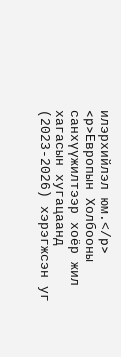илэрхийлэл юм.</p> <p>Европын Холбооны санхүүжилтээр хоёр жил хагасын хугацаанд (2023-2026) хэрэгжсэн уг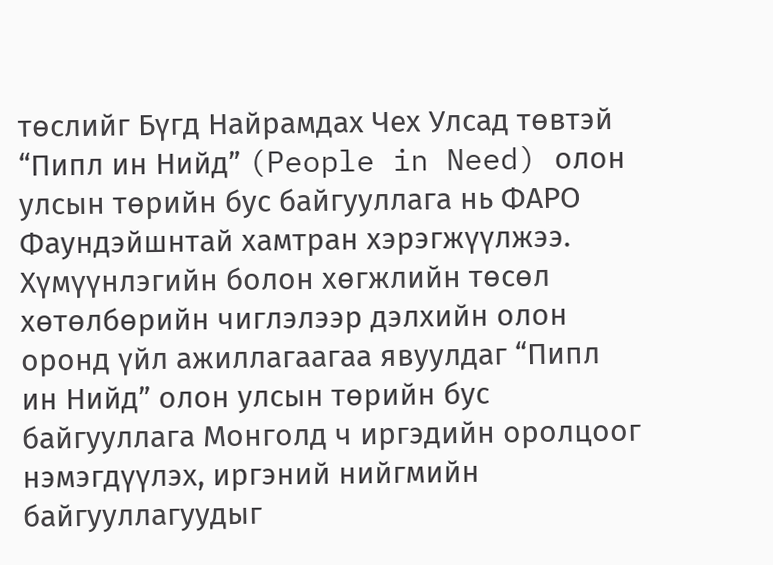төслийг Бүгд Найрамдах Чех Улсад төвтэй “Пипл ин Нийд” (People in Need) олон улсын төрийн бус байгууллага нь ФАРО Фаундэйшнтай хамтран хэрэгжүүлжээ. Хүмүүнлэгийн болон хөгжлийн төсөл хөтөлбөрийн чиглэлээр дэлхийн олон оронд үйл ажиллагаагаа явуулдаг “Пипл ин Нийд” олон улсын төрийн бус байгууллага Монголд ч иргэдийн оролцоог нэмэгдүүлэх, иргэний нийгмийн байгууллагуудыг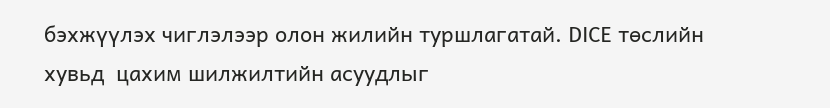бэхжүүлэх чиглэлээр олон жилийн туршлагатай. DICE төслийн хувьд  цахим шилжилтийн асуудлыг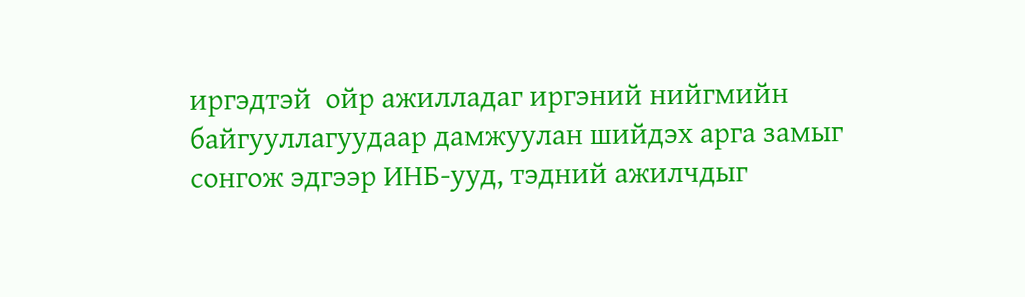иргэдтэй  ойр ажилладаг иргэний нийгмийн байгууллагуудаар дамжуулан шийдэх арга замыг сонгож эдгээр ИНБ-ууд, тэдний ажилчдыг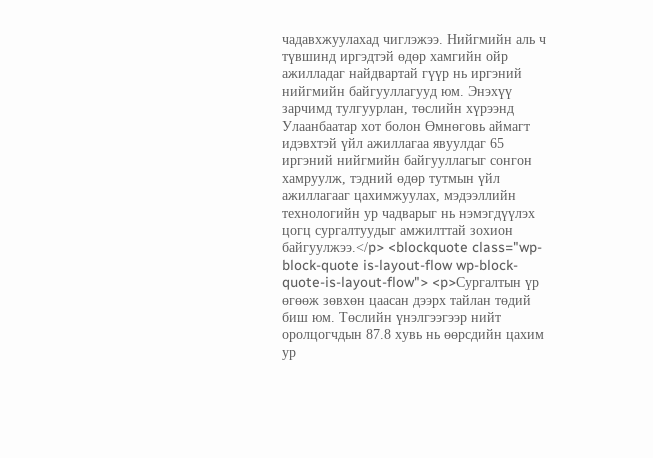чадавхжуулахад чиглэжээ. Нийгмийн аль ч түвшинд иргэдтэй өдөр хамгийн ойр ажилладаг найдвартай гүүр нь иргэний нийгмийн байгууллагууд юм. Энэхүү зарчимд тулгуурлан, төслийн хүрээнд Улаанбаатар хот болон Өмнөговь аймагт идэвхтэй үйл ажиллагаа явуулдаг 65 иргэний нийгмийн байгууллагыг сонгон хамруулж, тэдний өдөр тутмын үйл ажиллагааг цахимжуулах, мэдээллийн технологийн ур чадварыг нь нэмэгдүүлэх цогц сургалтуудыг амжилттай зохион байгуулжээ.</p> <blockquote class="wp-block-quote is-layout-flow wp-block-quote-is-layout-flow"> <p>Сургалтын үр өгөөж зөвхөн цаасан дээрх тайлан төдий биш юм. Төслийн үнэлгээгээр нийт оролцогчдын 87.8 хувь нь өөрсдийн цахим ур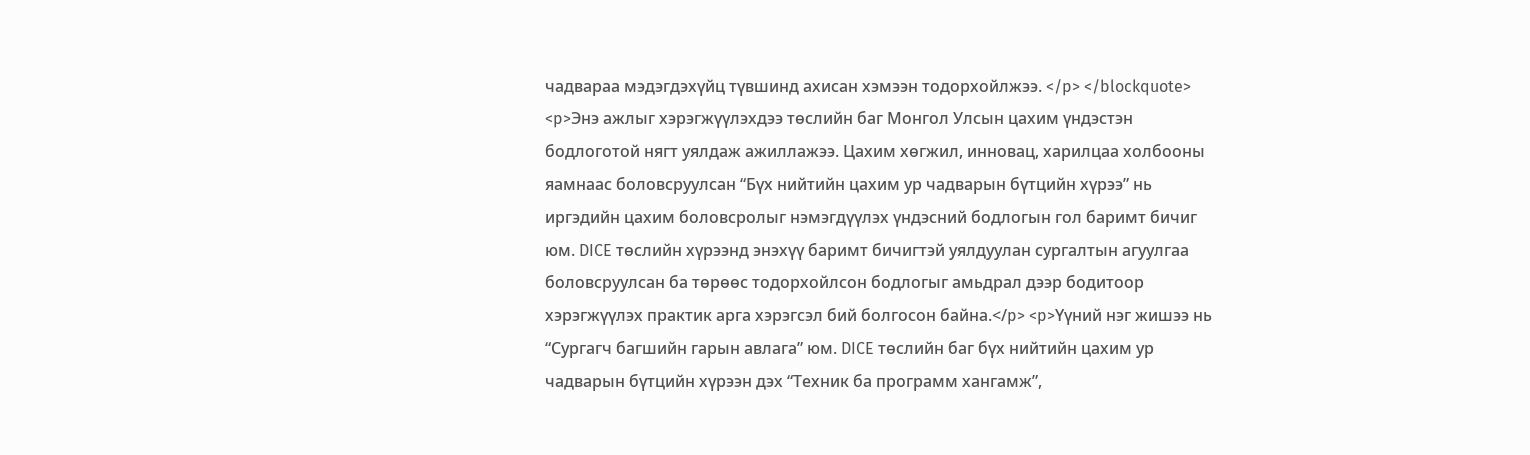чадвараа мэдэгдэхүйц түвшинд ахисан хэмээн тодорхойлжээ. </p> </blockquote> <p>Энэ ажлыг хэрэгжүүлэхдээ төслийн баг Монгол Улсын цахим үндэстэн бодлоготой нягт уялдаж ажиллажээ. Цахим хөгжил, инновац, харилцаа холбооны яамнаас боловсруулсан “Бүх нийтийн цахим ур чадварын бүтцийн хүрээ” нь иргэдийн цахим боловсролыг нэмэгдүүлэх үндэсний бодлогын гол баримт бичиг юм. DICE төслийн хүрээнд энэхүү баримт бичигтэй уялдуулан сургалтын агуулгаа боловсруулсан ба төрөөс тодорхойлсон бодлогыг амьдрал дээр бодитоор хэрэгжүүлэх практик арга хэрэгсэл бий болгосон байна.</p> <p>Үүний нэг жишээ нь “Сургагч багшийн гарын авлага” юм. DICE төслийн баг бүх нийтийн цахим ур чадварын бүтцийн хүрээн дэх “Техник ба программ хангамж”,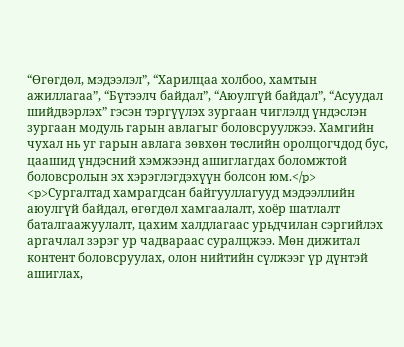“Өгөгдөл, мэдээлэл”, “Харилцаа холбоо, хамтын ажиллагаа”, “Бүтээлч байдал”, “Аюулгүй байдал”, “Асуудал шийдвэрлэх” гэсэн тэргүүлэх зургаан чиглэлд үндэслэн зургаан модуль гарын авлагыг боловсруулжээ. Хамгийн чухал нь уг гарын авлага зөвхөн төслийн оролцогчдод бус, цаашид үндэсний хэмжээнд ашиглагдах боломжтой боловсролын эх хэрэглэгдэхүүн болсон юм.</p> <p>Сургалтад хамрагдсан байгууллагууд мэдээллийн аюулгүй байдал, өгөгдөл хамгаалалт, хоёр шатлалт баталгаажуулалт, цахим халдлагаас урьдчилан сэргийлэх аргачлал зэрэг ур чадвараас суралцжээ. Мөн дижитал контент боловсруулах, олон нийтийн сүлжээг үр дүнтэй ашиглах,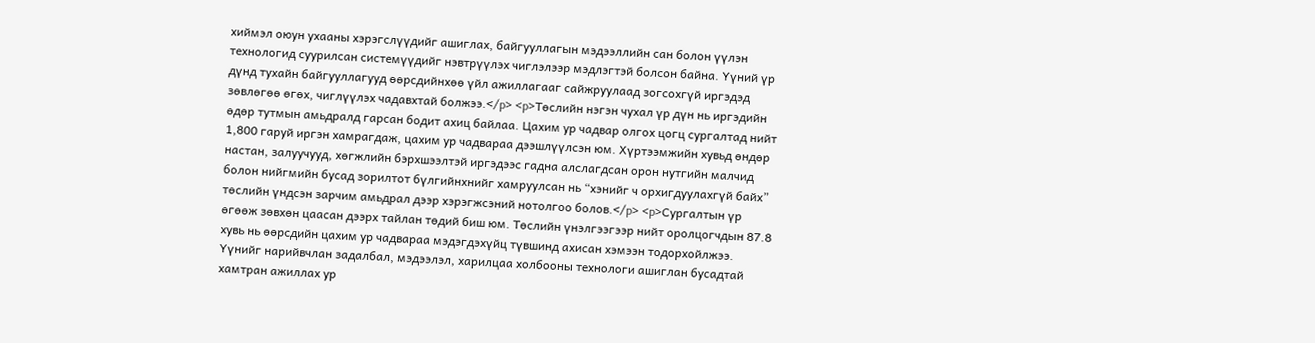хиймэл оюун ухааны хэрэгслүүдийг ашиглах, байгууллагын мэдээллийн сан болон үүлэн технологид суурилсан системүүдийг нэвтрүүлэх чиглэлээр мэдлэгтэй болсон байна. Үүний үр дүнд тухайн байгууллагууд өөрсдийнхөө үйл ажиллагааг сайжруулаад зогсохгүй иргэдэд зөвлөгөө өгөх, чиглүүлэх чадавхтай болжээ.</p> <p>Төслийн нэгэн чухал үр дүн нь иргэдийн өдөр тутмын амьдралд гарсан бодит ахиц байлаа. Цахим ур чадвар олгох цогц сургалтад нийт 1,800 гаруй иргэн хамрагдаж, цахим ур чадвараа дээшлүүлсэн юм. Хүртээмжийн хувьд өндөр настан, залуучууд, хөгжлийн бэрхшээлтэй иргэдээс гадна алслагдсан орон нутгийн малчид болон нийгмийн бусад зорилтот бүлгийнхнийг хамруулсан нь “хэнийг ч орхигдуулахгүй байх” төслийн үндсэн зарчим амьдрал дээр хэрэгжсэний нотолгоо болов.</p> <p>Сургалтын үр өгөөж зөвхөн цаасан дээрх тайлан төдий биш юм. Төслийн үнэлгээгээр нийт оролцогчдын 87.8 хувь нь өөрсдийн цахим ур чадвараа мэдэгдэхүйц түвшинд ахисан хэмээн тодорхойлжээ. Үүнийг нарийвчлан задалбал, мэдээлэл, харилцаа холбооны технологи ашиглан бусадтай хамтран ажиллах ур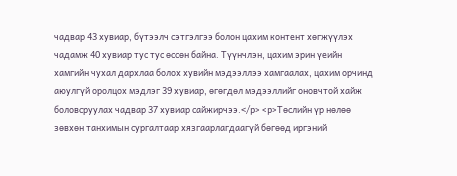чадвар 43 хувиар, бүтээлч сэтгэлгээ болон цахим контент хөгжүүлэх чадамж 40 хувиар тус тус өссөн байна. Түүнчлэн, цахим эрин үеийн хамгийн чухал дархлаа болох хувийн мэдээллээ хамгаалах, цахим орчинд аюулгүй оролцох мэдлэг 39 хувиар, өгөгдөл мэдээллийг оновчтой хайж боловсруулах чадвар 37 хувиар сайжирчээ.</p> <p>Төслийн үр нөлөө зөвхөн танхимын сургалтаар хязгаарлагдаагүй бөгөөд иргэний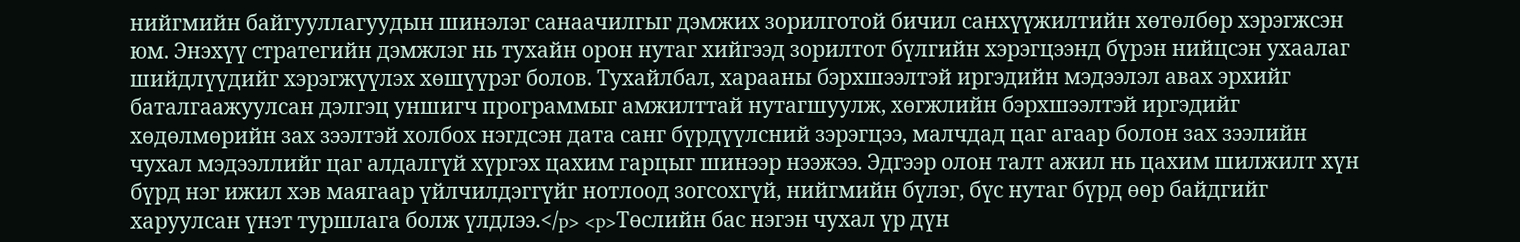нийгмийн байгууллагуудын шинэлэг санаачилгыг дэмжих зорилготой бичил санхүүжилтийн хөтөлбөр хэрэгжсэн юм. Энэхүү стратегийн дэмжлэг нь тухайн орон нутаг хийгээд зорилтот бүлгийн хэрэгцээнд бүрэн нийцсэн ухаалаг шийдлүүдийг хэрэгжүүлэх хөшүүрэг болов. Тухайлбал, харааны бэрхшээлтэй иргэдийн мэдээлэл авах эрхийг баталгаажуулсан дэлгэц уншигч программыг амжилттай нутагшуулж, хөгжлийн бэрхшээлтэй иргэдийг хөдөлмөрийн зах зээлтэй холбох нэгдсэн дата санг бүрдүүлсний зэрэгцээ, малчдад цаг агаар болон зах зээлийн чухал мэдээллийг цаг алдалгүй хүргэх цахим гарцыг шинээр нээжээ. Эдгээр олон талт ажил нь цахим шилжилт хүн бүрд нэг ижил хэв маягаар үйлчилдэггүйг нотлоод зогсохгүй, нийгмийн бүлэг, бүс нутаг бүрд өөр байдгийг харуулсан үнэт туршлага болж үлдлээ.</p> <p>Төслийн бас нэгэн чухал үр дүн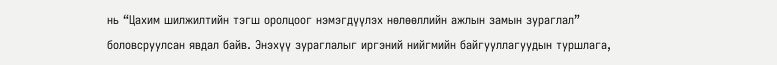нь “Цахим шилжилтийн тэгш оролцоог нэмэгдүүлэх нөлөөллийн ажлын замын зураглал” боловсруулсан явдал байв. Энэхүү зураглалыг иргэний нийгмийн байгууллагуудын туршлага,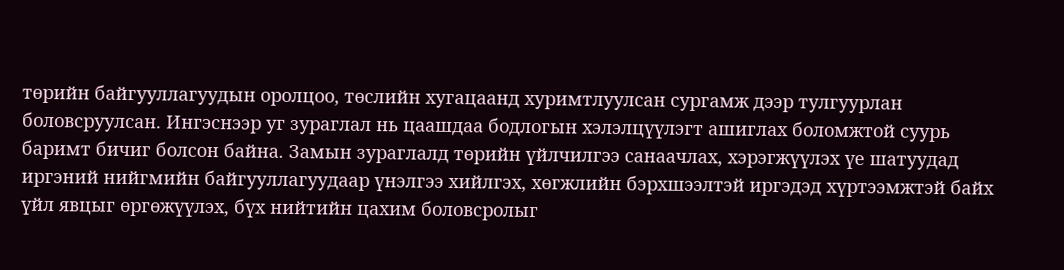төрийн байгууллагуудын оролцоо, төслийн хугацаанд хуримтлуулсан сургамж дээр тулгуурлан боловсруулсан. Ингэснээр уг зураглал нь цаашдаа бодлогын хэлэлцүүлэгт ашиглах боломжтой суурь баримт бичиг болсон байна. Замын зураглалд төрийн үйлчилгээ санаачлах, хэрэгжүүлэх үе шатуудад иргэний нийгмийн байгууллагуудаар үнэлгээ хийлгэх, хөгжлийн бэрхшээлтэй иргэдэд хүртээмжтэй байх үйл явцыг өргөжүүлэх, бүх нийтийн цахим боловсролыг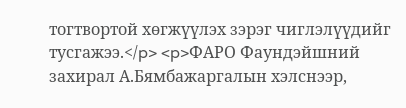тогтвортой хөгжүүлэх зэрэг чиглэлүүдийг тусгажээ.</p> <p>ФАРО Фаундэйшний захирал А.Бямбажаргалын хэлснээр,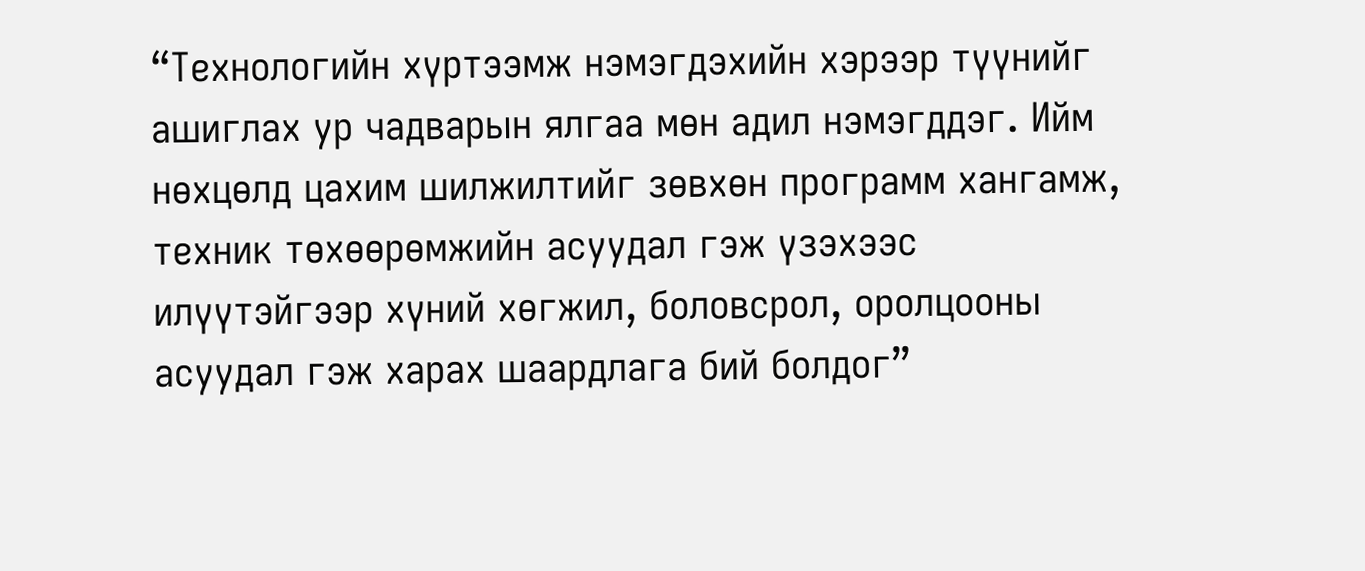“Технологийн хүртээмж нэмэгдэхийн хэрээр түүнийг ашиглах ур чадварын ялгаа мөн адил нэмэгддэг. Ийм нөхцөлд цахим шилжилтийг зөвхөн программ хангамж, техник төхөөрөмжийн асуудал гэж үзэхээс илүүтэйгээр хүний хөгжил, боловсрол, оролцооны асуудал гэж харах шаардлага бий болдог”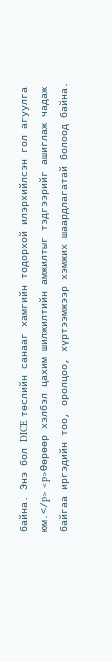байна. Энэ бол DICE төслийн санааг хамгийн тодорхой илэрхийлсэн гол агуулга юм.</p> <p>Өөрөөр хэлбэл цахим шилжилтийн амжилтыг тэдгээрийг ашиглаж чадаж байгаа иргэдийн тоо, оролцоо, хүртээмжээр хэмжих шаардлагатай болоод байна.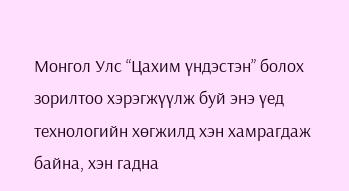Монгол Улс “Цахим үндэстэн” болох зорилтоо хэрэгжүүлж буй энэ үед технологийн хөгжилд хэн хамрагдаж байна, хэн гадна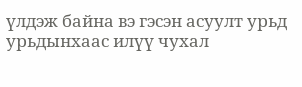үлдэж байна вэ гэсэн асуулт урьд урьдынхаас илүү чухал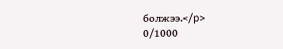болжээ.</p>
0/1000